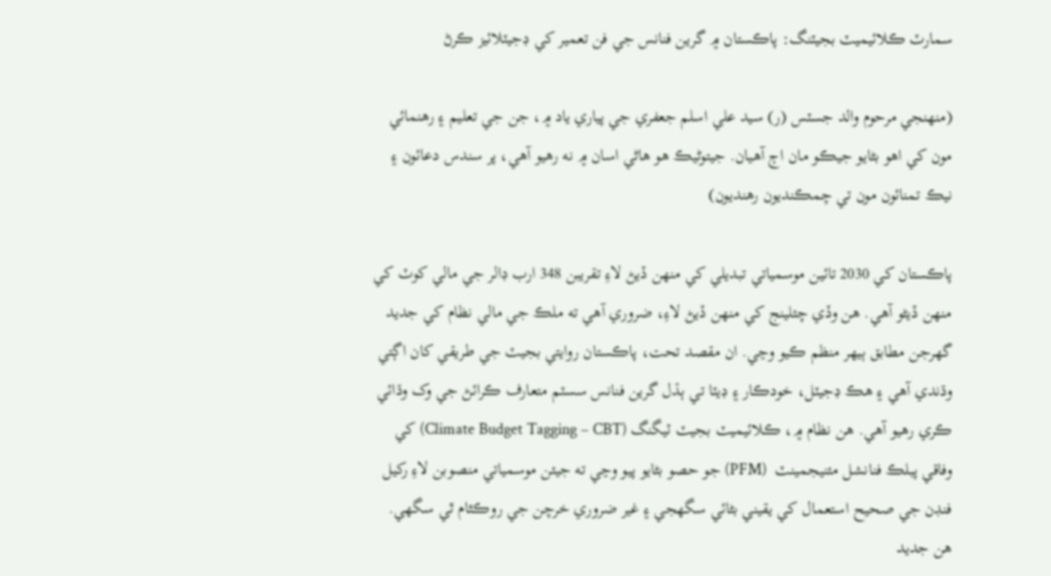سمارٽ ڪلائيميٽ بجيٽنگ: پاڪستان ۾ گرين فنانس جي فن تعمير کي ڊجيٽلائيز ڪرڻ

(منهنجي مرحوم والد جسٽس (ر) سيد علي اسلم جعفري جي پياري ياد ۾، جن جي تعليم ۽ رهنمائي مون کي اهو بڻايو جيڪو مان اڄ آهيان. جيتوڻيڪ هو هاڻي اسان ۾ نه رهيو آهي، پر سندس دعائون ۽ نيڪ تمنائون مون تي چمڪنديون رهنديون)

پاڪستان کي 2030 تائين موسمياتي تبديلي کي منهن ڏيڻ لاءِ تقريبن 348 ارب ڊالر جي مالي کوٽ کي منهن ڏيڻو آهي. هن وڏي چئلينج کي منهن ڏيڻ لاءِ، ضروري آهي ته ملڪ جي مالي نظام کي جديد گهرجن مطابق ٻيهر منظم ڪيو وڃي. ان مقصد تحت، پاڪستان روايتي بجيٽ جي طريقي کان اڳتي وڌندي آهي ۽ هڪ ڊجيٽل، خودڪار ۽ ڊيٽا تي ٻڌل گرين فنانس سسٽم متعارف ڪرائڻ جي وک وڌائي ڪري رهيو آهي. هن نظام ۾، ڪلائيميٽ بجيٽ ٽيگنگ (Climate Budget Tagging – CBT) کي وفاقي پبلڪ فنانشل مئنيجمينٽ  (PFM) جو حصو بڻايو پيو وڃي ته جيئن موسمياتي منصوبن لاءِ رکيل فنڊن جي صحيح استعمال کي يقيني بڻائي سگهجي ۽ غير ضروري خرچن جي روڪٿام ٿي سگهي. هن جديد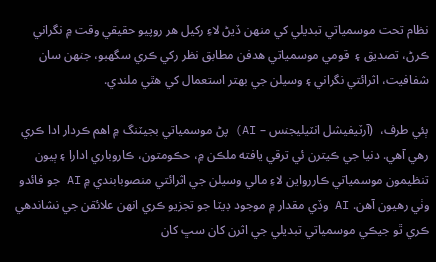نظام تحت موسمياتي تبديلي کي منهن ڏيڻ لاءِ رکيل هر روپيو حقيقي وقت ۾ نگراني ڪرڻ، تصديق ۽  قومي موسمياتي هدفن مطابق نظر رکي ڪري سگهبو، جنهن سان شفافيت، اثرائتي نگراني ۽ وسيلن جي بهتر استعمال کي هٿي ملندي.

ٻئي طرف،  (آرٽيفيشل انٽيليجنس – AI) پڻ موسمياتي بجيٽنگ ۾ اهم ڪردار ادا ڪري رهي آهي. دنيا جي ڪيترن ئي ترقي يافته ملڪن ۾، حڪومتون، ڪاروباري ادارا ۽ ٻيون تنظيمون موسمياتي ڪاررواين لاءِ مالي وسيلن جي اثرائتي منصوبابندي ۾ AI جو فائدو وٺي رهيون آهن. AI وڏي مقدار ۾ موجود ڊيٽا جو تجزيو ڪري انهن علائقن جي نشاندهي ڪري ٿو جيڪي موسمياتي تبديلي جي اثرن کان سڀ کان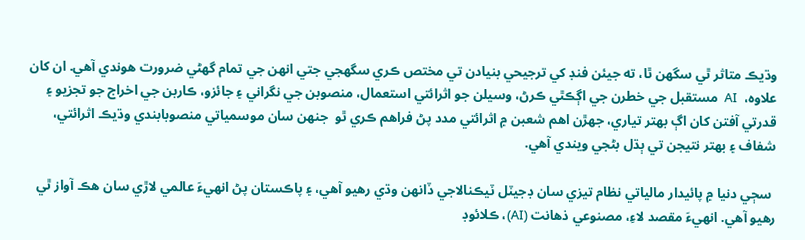وڌيڪ متاثر ٿي سگهن ٿا، ته جيئن فنڊ کي ترجيحي بنيادن تي مختص ڪري سگهجي جتي انهن جي تمام گهڻي ضرورت هوندي آهي. ان کان علاوه،  AI  مستقبل جي خطرن جي اڳڪٿي ڪرڻ، وسيلن جو اثرائتي استعمال، منصوبن جي نگراني ۽ جائزو، ڪاربن جي اخراج جو تجزيو ۽ قدرتي آفتن کان اڳ بهتر تياري، جهڙن اهم شعبن ۾ اثرائتي مدد پڻ فراهم ڪري ٿو  جنهن سان موسمياتي منصوبابندي وڌيڪ اثرائتي، شفاف ۽ بهتر نتيجن تي ٻڌل بڻجي ويندي آهي.

 سڄي دنيا ۾ پائيدار مالياتي نظام تيزي سان ڊجيٽل ٽيڪنالاجي ڏانهن وڌي رهيو آهي، ۽ پاڪستان پڻ انهيءَ عالمي لاڙي سان هڪ آواز ٿي رهيو آهي. انهيءَ مقصد لاءِ، مصنوعي ذهانت (AI)، ڪلائوڊ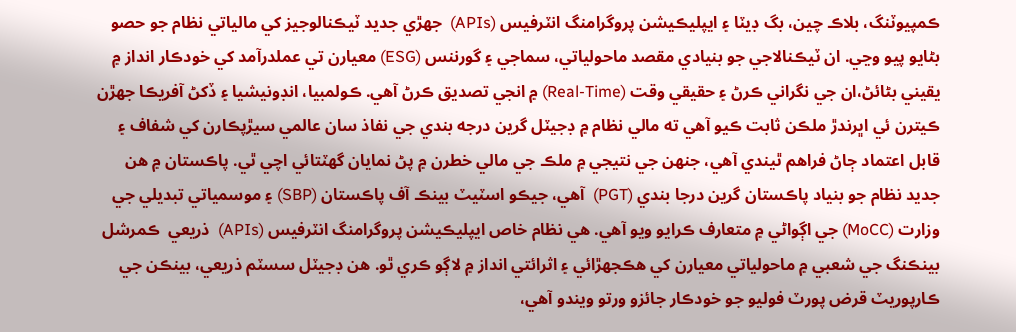ڪمپيوٽنگ، بلاڪ چين، بگ ڊيٽا ۽ ايپليڪيشن پروگرامنگ انٽرفيس (APIs)  جهڙي جديد ٽيڪنالوجيز کي مالياتي نظام جو حصو بڻايو پيو وڃي. ان ٽيڪنالاجي جو بنيادي مقصد ماحولياتي، سماجي ۽ گورننس (ESG) معيارن تي عملدرآمد کي خودڪار انداز ۾ يقيني بڻائڻ،ان جي نگراني ڪرڻ ۽ حقيقي وقت (Real-Time) ۾ انجي تصديق ڪرڻ آهي. ڪولمبيا، انڊونيشيا ۽ ڏکڻ آفريڪا جهڙن ڪيترن ئي اڀرندڙ ملڪن ثابت ڪيو آهي ته مالي نظام ۾ ڊجيٽل گرين درجه بندي جي نفاذ سان عالمي سيڙپڪارن کي شفاف ۽ قابل اعتماد ڄاڻ فراهم ٿيندي آهي، جنهن جي نتيجي ۾ ملڪ جي مالي خطرن ۾ پڻ نمايان گهٽتائي اچي ٿي. پاڪستان ۾ هن جديد نظام جو بنياد پاڪستان گرين درجا بندي (PGT)  آهي، جيڪو اسٽيٽ بينڪ آف پاڪستان (SBP) ۽ موسمياتي تبديلي جي وزارت (MoCC) جي اڳواڻي ۾ متعارف ڪرايو ويو آهي. هي نظام خاص ايپليڪيشن پروگرامنگ انٽرفيس (APIs)  ذريعي  ڪمرشل بينڪنگ جي شعبي ۾ ماحولياتي معيارن کي هڪجهڙائي ۽ اثرائتي انداز ۾ لاڳو ڪري ٿو. هن ڊجيٽل سسٽم ذريعي، بينڪن جي ڪارپوريٽ قرض پورٽ فوليو جو خودڪار جائزو ورتو ويندو آهي،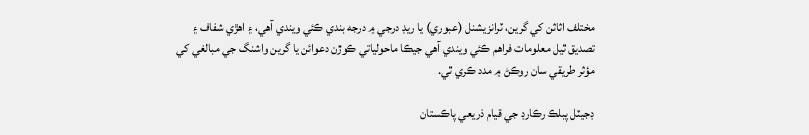مختلف اثاثن کي گرين، ٽرانزيشنل (عبوري) يا ريڊ درجي ۾ درجه بندي ڪئي ويندي آهي، ۽ اهڙي شفاف ۽ تصديق ٿيل معلومات فراهم ڪئي ويندي آهي جيڪا ماحولياتي ڪوڙن دعوائن يا گرين واشنگ جي مبالغي کي مؤثر طريقي سان روڪڻ ۾ مدد ڪري ٿي.

ڊجيٽل پبلڪ رڪارڊ جي قيام ذريعي پاڪستان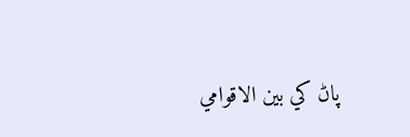پاڻ کي بين الاقوامي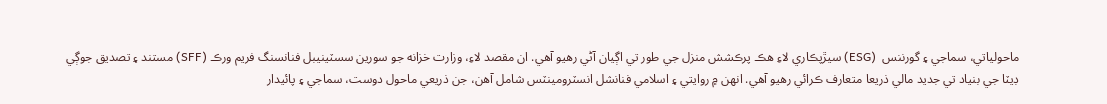ماحولياتي، سماجي ۽ گورننس  (ESG) سيڙپڪاري لاءِ هڪ پرڪشش منزل جي طور تي اڳيان آڻي رهيو آهي. ان مقصد لاءِ، وزارت خزانه جو سورين سسٽينيبل فنانسنگ فريم ورڪ (SFF) مستند ۽ تصديق جوڳي ڊيٽا جي بنياد تي جديد مالي ذريعا متعارف ڪرائي رهيو آهي. انهن ۾ روايتي ۽ اسلامي فنانشل انسٽرومينٽس شامل آهن، جن ذريعي ماحول دوست، سماجي ۽ پائيدار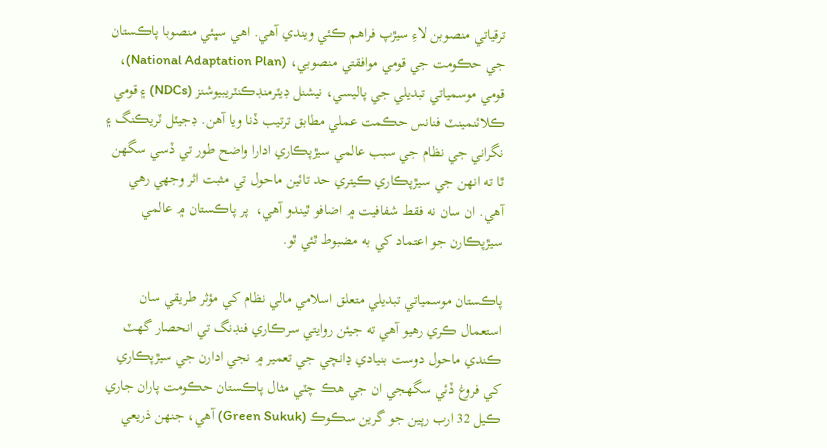ترقياتي منصوبن لاءِ سيڙپ فراهم ڪئي ويندي آهي. اهي سڀئي منصوبا پاڪستان جي حڪومت جي قومي موافقتي منصوبي، (National Adaptation Plan)، قومي موسمياتي تبديلي جي پاليسي، نيشنل ڊيٽرمنڊڪنٽريبيوشنز (NDCs) ۽ قومي ڪلائنمينٽ فنانس حڪمت عملي مطابق ترتيب ڏنا ويا آهن. ڊجيٽل ٽريڪنگ ۽ نگراني جي نظام جي سبب عالمي سيڙپڪاري ادارا واضح طور تي ڏسي سگهن ٿا ته انهن جي سيڙپڪاري ڪيتري حد تائين ماحول تي مثبت اثر وجهي رهي آهي. ان سان نه فقط شفافيت ۾ اضافو ٿيندو آهي،  پر پاڪستان ۾ عالمي سيڙپڪارن جو اعتماد کي به مضبوط ٿئي ٿو.

پاڪستان موسمياتي تبديلي متعلق اسلامي مالي نظام کي مؤثر طريقي سان استعمال ڪري رهيو آهي ته جيئن روايتي سرڪاري فنڊنگ تي انحصار گهٽ ڪندي ماحول دوست بنيادي ڍانچي جي تعمير ۾ نجي ادارن جي سيڙپڪاري کي فروغ ڏئي سگهجي ان جي هڪ چٽي مثال پاڪستان حڪومت پاران جاري ڪيل 32 ارب رپين جو گرين سڪوڪ (Green Sukuk) آهي، جنهن ذريعي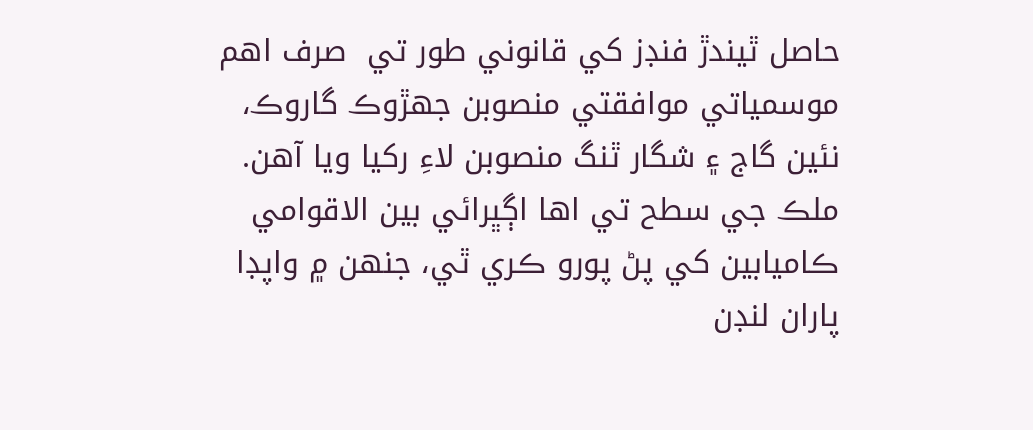حاصل ٿيندڙ فنڊز کي قانوني طور تي  صرف اهم موسمياتي موافقتي منصوبن جهڙوڪ گاروڪ، نئين گاج ۽ شگار ٿنگ منصوبن لاءِ رکيا ويا آهن. ملڪ جي سطح تي اها اڳڀرائي بين الاقوامي ڪاميابين کي پڻ پورو ڪري ٿي، جنهن ۾ واپڊا پاران لنڊن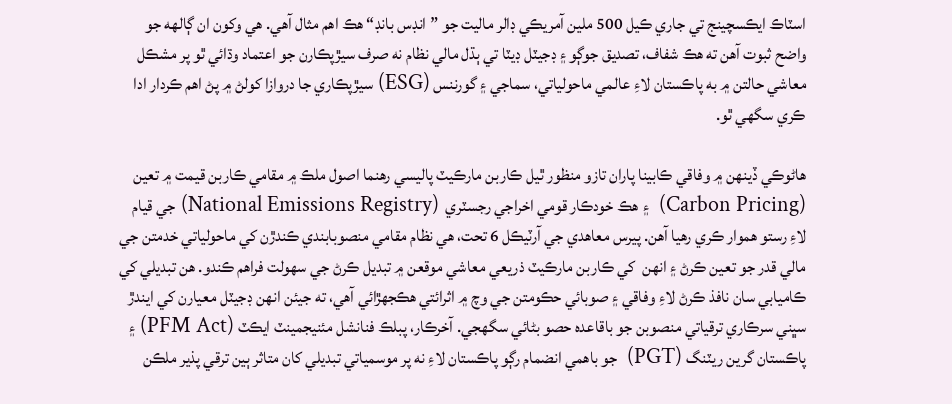اسٽاڪ ايڪسچينج تي جاري ڪيل 500 ملين آمريڪي ڊالر ماليت جو ”انڊس بانڊ“ هڪ اهم مثال آهي. هي وکون ان ڳالهه جو واضح ثبوت آهن ته هڪ شفاف، تصديق جوڳو ۽ ڊجيٽل ڊيٽا تي ٻڌل مالي نظام نه صرف سيڙپڪارن جو اعتماد وڌائي ٿو پر مشڪل معاشي حالتن ۾ به پاڪستان لاءِ عالمي ماحولياتي، سماجي ۽ گورننس (ESG) سيڙپڪاري جا دروازا کولڻ ۾ پڻ اهم ڪردار ادا ڪري سگهي ٿو.

هاڻوڪي ڏينهن ۾ وفاقي ڪابينا پاران تازو منظور ٿيل ڪاربن مارڪيٽ پاليسي رهنما اصول ملڪ ۾ مقامي ڪاربن قيمت ۾ تعين (Carbon Pricing)  ۽ هڪ خودڪار قومي اخراجي رجسٽري  (National Emissions Registry) جي قيام لاءِ رستو هموار ڪري رهيا آهن. پيرس معاهدي جي آرٽيڪل 6 تحت، هي نظام مقامي منصوبابندي ڪندڙن کي ماحولياتي خدمتن جي مالي قدر جو تعين ڪرڻ ۽ انهن  کي ڪاربن مارڪيٽ ذريعي معاشي موقعن ۾ تبديل ڪرڻ جي سهولت فراهم ڪندو. هن تبديلي کي ڪاميابي سان نافذ ڪرڻ لاءِ وفاقي ۽ صوبائي حڪومتن جي وچ ۾ اثرائتي هڪجهڙائي آهي، ته جيئن انهن ڊجيٽل معيارن کي ايندڙ سڀني سرڪاري ترقياتي منصوبن جو باقاعده حصو بڻائي سگهجي. آخرڪار، پبلڪ فنانشل مئنيجمينٽ ايڪٽ (PFM Act) ۽ پاڪستان گرين ريٽنگ (PGT)  جو باهمي انضمام رڳو پاڪستان لاءِ نه پر موسمياتي تبديلي کان متاثر ٻين ترقي پذير ملڪن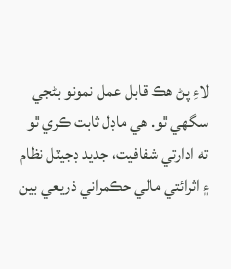لاءِ پڻ هڪ قابل عمل نمونو بڻجي سگهي ٿو. هي ماڊل ثابت ڪري ٿو ته ادارتي شفافيت، جديد ڊجيٽل نظام ۽ اثرائتي مالي حڪمراني ذريعي بين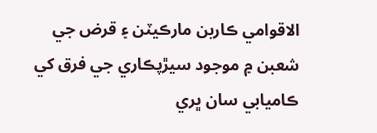الاقوامي ڪاربن مارڪيٽن ۽ قرض جي شعبن ۾ موجود سيڙپڪاري جي فرق کي ڪاميابي سان ڀري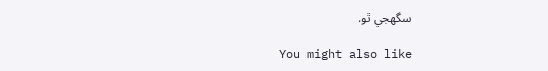سگهجي ٿو.

You might also like